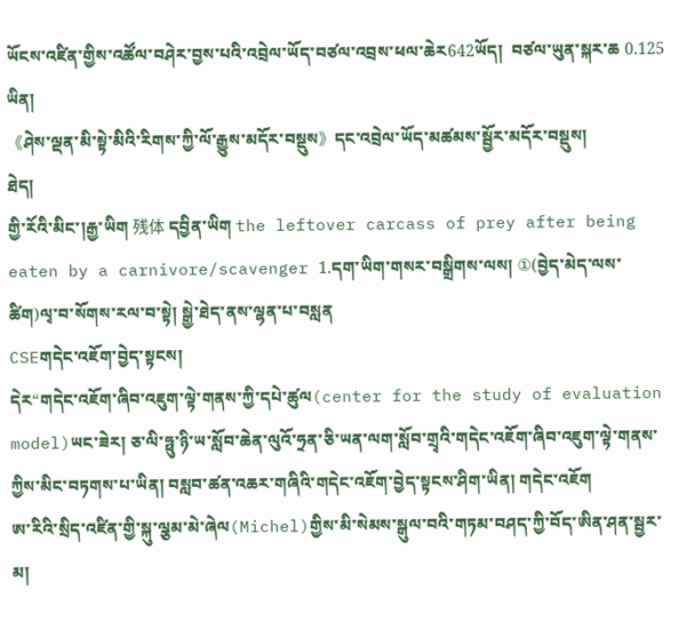ཡོངས་འཛིན་གྱིས་འཚོལ་བཤེར་བྱས་པའི་འབྲེལ་ཡོད་བཙལ་འབྲས་ཕལ་ཆེར642ཡོད།  བཙལ་ཡུན་སྐར་ཆ 0.125 ཡིན།
《ཤེས་ལྡན་མི་སྟེ་མིའི་རིགས་ཀྱི་ལོ་རྒྱུས་མདོར་བསྡུས》དང་འབྲེལ་ཡོད་མཚམས་སྦྱོར་མདོར་བསྡུས།
ཐེད།
གྱི་རོའི་མིང་།རྒྱ་ཡིག 残体 དབྱིན་ཡིག the leftover carcass of prey after being eaten by a carnivore/scavenger 1.དག་ཡིག་གསར་བསྒྲིགས་ལས། ①(བྱེད་མེད་ལས་ཚིག)ལྭ་བ་སོགས་རལ་བ་སྟེ། སྒྱེ་ཐེད་ནས་ལྷན་པ་བསླན
CSEགདེང་འཇོག་བྱེད་སྟངས།
དེར“གདེང་འཇོག་ཞིབ་འཇུག་ལྟེ་གནས་ཀྱི་དཔེ་ཚུལ(center for the study of evaluation model)ཡང་ཟེར། ཅ་ལི་ཧྥུ་ཉི་ཡ་སློབ་ཆེན་ལུའོ་ཧྲན་ཅི་ཡན་ལག་སློབ་གྲྭའི་གདེང་འཇོག་ཞིབ་འཇུག་ལྟེ་གནས་ཀྱིས་མིང་བཏགས་པ་ཡིན། བསླབ་ཚན་འཆར་གཞིའི་གདེང་འཇོག་བྱེད་སྟངས་ཤིག་ཡིན། གདེང་འཇོག
ཨ་རིའི་སྲིད་འཛིན་གྱི་སྐུ་ལྕམ་མེ་ཞེལ(Michel)གྱིས་མི་སེམས་སྒུལ་བའི་གཏམ་བཤད་ཀྱི་བོད་ཨིན་ཤན་སྦྱར་མ།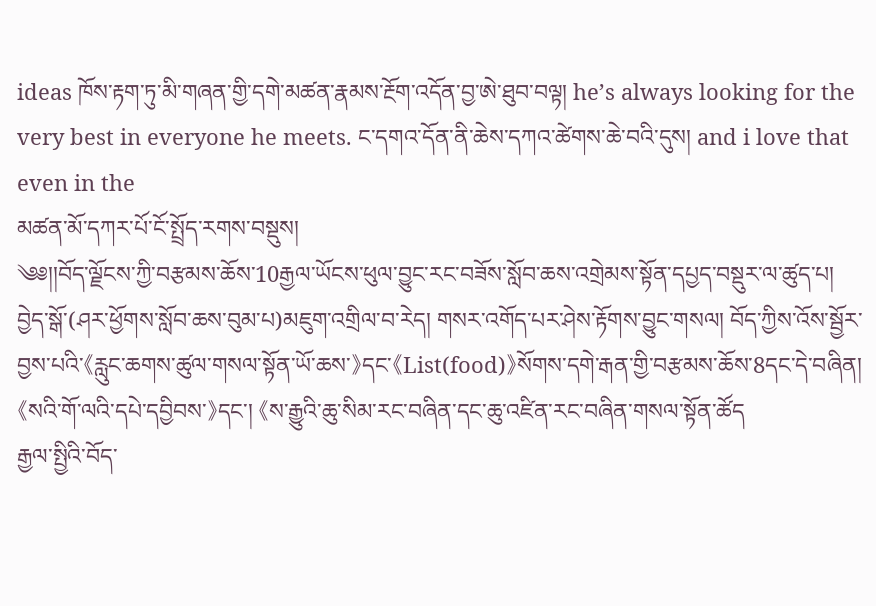ideas ཁོས་རྟག་ཏུ་མི་གཞན་གྱི་དགེ་མཚན་རྣམས་རྔོག་འདོན་བྱ་ཨེ་ཐུབ་བལྟ། he’s always looking for the very best in everyone he meets. ང་དགའ་དོན་ནི་ཆེས་དཀའ་ཚེགས་ཆེ་བའི་དུས། and i love that even in the
མཚན་མོ་དཀར་པོ་ངོ་སྤྲོད་རགས་བསྡུས།
༄༅།།བོད་ལྗོངས་ཀྱི་བརྩམས་ཆོས་10རྒྱལ་ཡོངས་ཕུལ་བྱུང་རང་བཟོས་སློབ་ཆས་འགྲེམས་སྟོན་དཔྱད་བསྡུར་ལ་ཚུད་པ།
བྱེད་སྒོ་(ཤར་ཕྱོགས་སློབ་ཆས་བུམ་པ)མཇུག་འགྲིལ་བ་རེད། གསར་འགོད་པར་ཤེས་རྟོགས་བྱུང་གསལ། བོད་ཀྱིས་འོས་སྦྱོར་བྱས་པའི་《རླུང་ཆགས་ཚུལ་གསལ་སྟོན་ཡོ་ཆས་》དང་《List(food)》སོགས་དགེ་རྒན་གྱི་བརྩམས་ཆོས་8དང་དེ་བཞིན། 《སའི་གོ་ལའི་དཔེ་དབྱིབས་》དང་། 《ས་རྒྱུའི་ཆུ་སིམ་རང་བཞིན་དང་ཆུ་འཛིན་རང་བཞིན་གསལ་སྟོན་ཚོད
རྒྱལ་སྤྱིའི་བོད་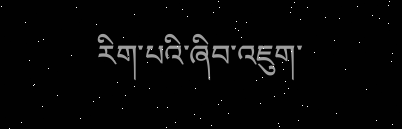རིག་པའི་ཞིབ་འཇུག་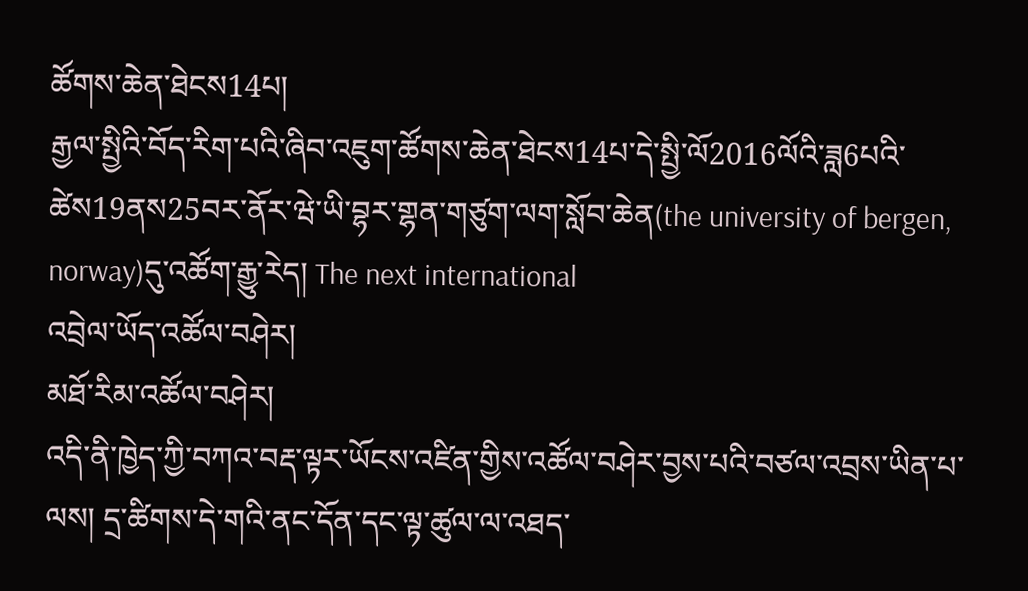ཚོགས་ཆེན་ཐེངས14པ།
རྒྱལ་སྤྱིའི་བོད་རིག་པའི་ཞིབ་འཇུག་ཚོགས་ཆེན་ཐེངས14པ་དེ་སྤྱི་ལོ2016ལོའི་ཟླ6པའི་ཚེས19ནས25བར་ནོར་ཝེ་ཡི་བྷར་གྷན་གཙུག་ལག་སློབ་ཆེན(the university of bergen, norway)དུ་འཚོག་རྒྱུ་རེད། The next international
འབྲེལ་ཡོད་འཚོལ་བཤེར།
མཐོ་རིམ་འཚོལ་བཤེར།
འདི་ནི་ཁྱེད་ཀྱི་བཀའ་བརྡ་ལྟར་ཡོངས་འཛིན་གྱིས་འཚོལ་བཤེར་བྱས་པའི་བཙལ་འབྲས་ཡིན་པ་ལས། དྲ་ཚིགས་དེ་གའི་ནང་དོན་དང་ལྟ་ཚུལ་ལ་འཐད་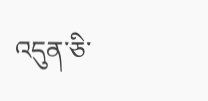འདུན་ཅི་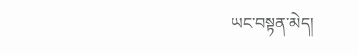ཡང་བསྟན་མེད།